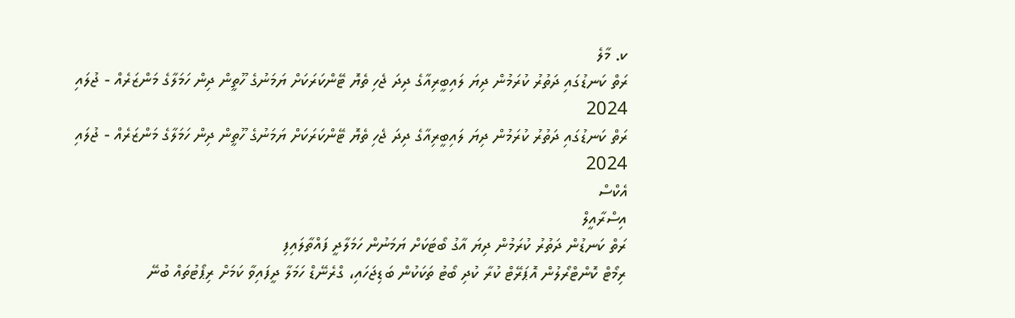ކ. މާލެ
ރަތް ކަނޑުގައި ދަތުރު ކުރަމުން ދިޔަ ލައިބީރިއާގެ ދިދަ ޖެހި ތެޔޮ ޓޭންކަރަކަށް ޔަމަނުގެ ހޫތީން ދިން ހަމަލާގެ މަންޒަރެއް - ޖުލައި 2024
ރަތް ކަނޑުގައި ދަތުރު ކުރަމުން ދިޔަ ލައިބީރިއާގެ ދިދަ ޖެހި ތެޔޮ ޓޭންކަރަކަށް ޔަމަނުގެ ހޫތީން ދިން ހަމަލާގެ މަންޒަރެއް - ޖުލައި 2024
އެކްސް
އިސްރާއީލް
ރަތް ކަނޑުން ދަތުރު ކުރަމުން ދިޔަ އާގު ބޯޓަކަށް ޔަމަނުން ހަމަލާދީ ފައްތާލައިފި
ރިމޯޓް ކޮންޓްރޯލުން އޮޕަރޭޓް ކުރާ ކުދި ބޯޓު ތަކަކުން ބަޑިޖަހައި، ގްރެނޭޑް ހަމަލާ ދީފައިވާ ކަމަށް ރިޕޯޓުތައް ބުނޭ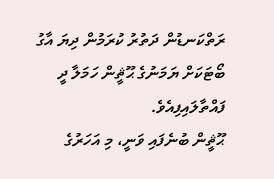ރަތްކަނޑުން ދަތުރު ކުރަމުން ދިޔަ އާގު ބޯޓަކަށް ޔަމަނުގެ ޙޫޘީން ހަމަލާ ދީ ފައްތާލައިފިއެވެ.
ޙޫޘީން ބުނެފައި ވަނީ، މި އަހަރުގެ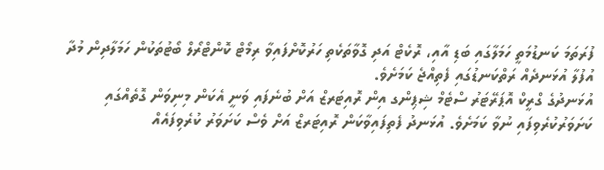ފުރަތަމަ ކަނޑުމަތީ ހަމަލާގައި ބަޑި އާއި، ރޮކެޓް އަދި ގޮވާތަކެތި ހަރުކޮށްފައިވާ ރިމޯޓް ކޮންޓްރޯލް ބޯޓުތަކުން ހަމަލާދިން މުދާ އުފުލާ އުޅަނދެއް ރަތްކަނޑުގައި ފެތިއްޖެ ކަމަށެވެ.
އުޅަނދުގެ ގްރީކް އޮޕަރޭޓަރު ސްޓެމް ޝިޕިންގ އިން ރޮއިޓަރޒް އަށް ބުނެފައި ވަނީ އެކަން މިނިވަން ގޮތެއްގައި ކަށަވަރުކުރެވިފައި ނުވާ ކަމަށެވެ. އުޅަނދު ފެތިފައިވާކަން ރޮއިޓަރޒް އަށް ވެސް ކަށަވަރު ކުރެވިފައެއް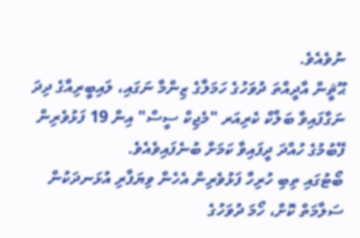ނުވެއެވެ.
ޙޫޘީން އާދީއްތަ ދުވަހުގެ ހަމަލާގެ ޒިންމާ ނަގައި، ލައިބީރިއާގެ ދިދަ ނަގާފައިވާ ބަލްކް ކެރިއަރ "މެޖިކް ސީސް" އިން 19 ފަޅުވެރިން ފޭބުމުގެ ހުއްދަ ދީފައިވާ ކަމަށް ބުނެފައިވެއެވެ.
ބޯޓުގައި ތިބި ހުރިހާ ފަޅުވެރިން އެހެން ވިޔަފާރި އުޅަނދަކުން ސަލާމަތް ކޮށް، ހޯމަ ދުވަހުގެ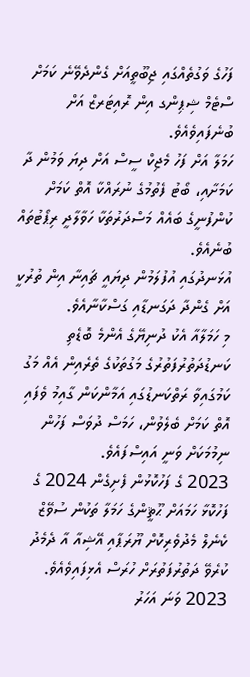ފަހުގެ ވަގުތެއްގައި ޖިބޫތީއަށް ގެންދެވޭނެ ކަމަށް ސްޓެމް ޝިޕިންގ އިން ރޮއިޓަރޒް އަށް ބުނެފައިވެއެވެ.
ހަމަލާ އަށް ފަހު މެޖިކް ސީސް އަށް ދިޔަ ވަމުން ދާ ކަމަށާއި، ބޯޓު ފެތުމުގެ ނުރައްކާ އޮތް ކަމަށް ކުންފުނީގެ ބައެއް މަސްދަރުތަކާ ހަވާލާދީ ރިޕޯޓުތައް ބުނެއެވެ.
އުޅަނދުގައި އުފުލަމުން ދިޔައީ ޗައިނާ އިން ތުރުކީ އަށް ގެންދާ ދަގަނޑާއި ގަސްކާނާއެވެ.
މި ހަމަލާއާ އެކު ދުނިޔޭގެ އެންމެ ބޮޑެތި ކަނޑުދަތުރުފަތުރުގެ މަގުތަކުގެ ތެރެއިން އެއް މަގު ކަމުގައިވާ ރަތްކަނޑުގައި އަމާންކަން ގާއިމު ވެފައި އޮތް ކަމަށް ބެލެވުން، ހަމަސް ދުވަސް ފަހުން ނިމުމަކަށް ވަނީ އައިސްފައެވެ.
2023 ގެ ފަހުކޮޅުން ފެށިގެން 2024 ގެ ފަހުކޮޅާ ހަމައަށް ޙޫޘީންގެ ހަމަލާ ތަކުން ސުވޭޒް ކެނެލް މެދުވެރިކޮށް ޔޫރަޕާއި އޭޝިއާ އާ ދެމެދު ކުރެވޭ ދަތުރުފަތުރަށް ހުރަސް އެޅިފައިވެއެވެ.
2023 ވަނަ އަހަރު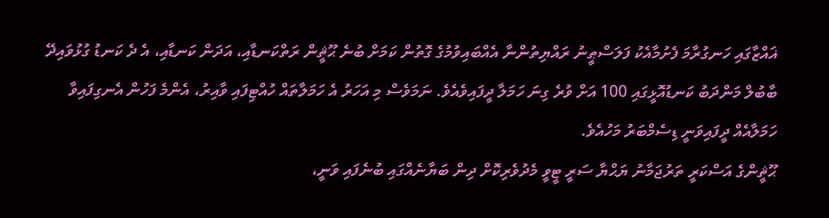ޣައްޒާގައި ހަނގުރާމަ ފެށުމާއެކު ފަލަސްޠީނު ރައްޔިތުންނާ އެއްބައިވުމުގެ ގޮތުން ކަމަށް ބުނެ ޙޫޘީން ރަތްކަނޑާއި، އަދަން ކަނޑާއި، އެ ދެ ކަނޑު ގުޅުވައިދޭ ބާބުލް މަންދަބު ކަނޑުއޮޅީގައި 100 އަށް ވުރެ ގިނަ ހަމަލާ ދީފައިވެއެވެ. ނަމަވެސް މި އަހަރު އެ ހަމަލާތައް ހުއްޓިފައި ވާއިރު، އެންމެ ފަހުން އެނގިފައިވާ ހަމަލާއެއް ދީފައިވަނީ ޑިސެމްބަރު މަހުއެވެ.
ޙޫޘީންގެ އަސްކަރީ ތަރުޖަމާނު ޔަޙްޔާ ސަރީ ޓީވީ މެދުވެރިކޮށް ދިން ބަޔާނެއްގައި ބުނެފައި ވަނީ،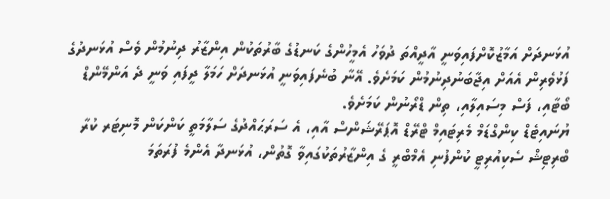އުޅަނދަށް އަމާޒުކޮށްފައިވަނީ އާދީއްތަ ދުވަހު އެމީހުންގެ ކަނޑުގެ ބާރުތަކުން އިންޒާރު ދިނުމުން ވެސް އުޅަނދުގެ ފަޅުވެރިން އެއަށް އިޖާބަނުދިނުމުން ކަމަށެވެ. އޭނާ ބުނެފައިވަނީ އުޅަނދަށް ހަމަލާ ދީފައި ވަނީ ދެ އަންމޭންޑް ބޯޓާއި، ފަސް މިސައިލާއި، ތިން ޑްރޯނުން ކަމަށެވެ.
ޔުނައިޓެޑް ކިންގްޑަމް މެރިޓައިމް ޓްރޭޑް އޮޕަރޭޝަންސް އާއި، އެ ސަރަޙައްދުގެ ސަލާމަތީ ކަންކަން މޮނިޓަރ ކުރާ ބްރިޓިޝް ސެކިއުރިޓީ ކުންފުނި އެމްބްރީ ގެ އިންޒާރުތަކުގައިވާ ގޮތުން، އުޅަނދާ އެންމެ ފުރަތަމަ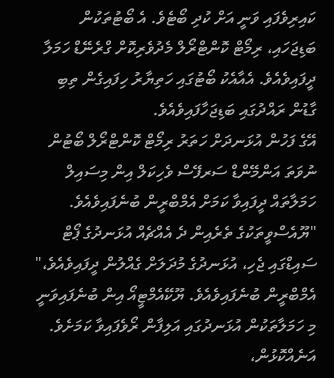ކައިރިވެފައި ވަނީ އަށް ކުދި ބޯޓެވެ. އެ ބޯޓުތަކުން ބަޑިޖަހައި، ރިމޯޓް ކޮންޓްރޯލް މެދުވެރިކޮށް ގްރެނޭޑް ހަމަލާ ދީފައިވެއެވެ. އެއާއެކު ބޯޓުގައި ހަތިޔާރު ހިފައިގެން ތިބި ގާޑުން ރައްދުގައި ބަޑިޖަހާފައިވެއެވެ.
އޭގެ ފަހުން އުޅަނދަށް ހަތަރު ރިމޯޓް ކޮންޓްރޯލް ބޯޓުން ނުވަތަ އަންމޭންޑް ސަރފޭސް ވެހިކަލް އިން މިސައިލް ހަމަލާތައް ދީފައިވާ ކަމަށް އެމްބްރީން ބުނެފައިވެއެވެ.
"ޔޫއެސްވީތަކުގެ ތެރެއިން ދެ އެއްޗެއް އުޅަނދުގެ ޕޯޓް ސައިޑްގައި ޖެހި، އުޅަނދުގެ މުދަލަށް ގެއްލުން ދީފައިވެއެވެ،" އެމްބްރީން ބުނެފައިވެއެވެ. ޔޫކޭއެމްޓީއޯ އިން ބުނެފައިވަނީ މި ހަމަލާތަކުން އުޅަނދުގައި އަލިފާން ރޯވެފައިވާ ކަމަށެވެ.
އަނެއްކޮޅުން،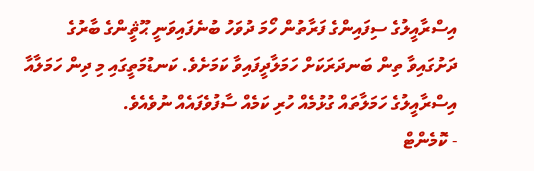އިސްރާއީލުގެ ސިފައިންގެ ފަރާތުން ހޯމަ ދުވަހު ބުނެފައިވަނީ ޙޫޘީންގެ ބާރުގެ ދަށުގައިވާ ތިން ބަނދަރަކަށް ހަމަލާދީފައިވާ ކަމަށެވެ. ކަނޑުމަތީގައި މި ދިން ހަމަލާއާ އިސްރާއީލުގެ ހަމަލާތައް ގުޅުމެއް ހުރި ކަމެއް ސާފުވެފައެއް ނުވެއެވެ.
- ކޮމެންޓް